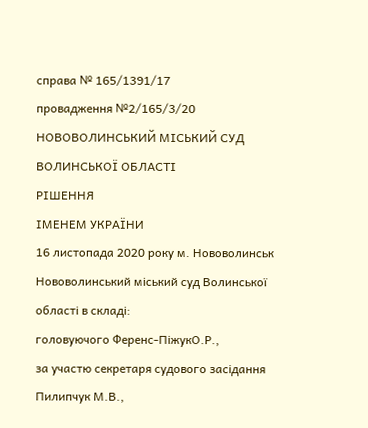справа № 165/1391/17
провадження №2/165/3/20
НОВОВОЛИНСЬКИЙ МІСЬКИЙ СУД ВОЛИНСЬКОЇ ОБЛАСТІ
РІШЕННЯ
ІМЕНЕМ УКРАЇНИ
16 листопада 2020 року м. Нововолинськ
Нововолинський міський суд Волинської області в складі:
головуючого Ференс-ПіжукО.Р.,
за участю секретаря судового засідання Пилипчук М.В.,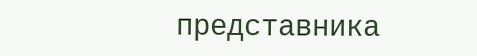представника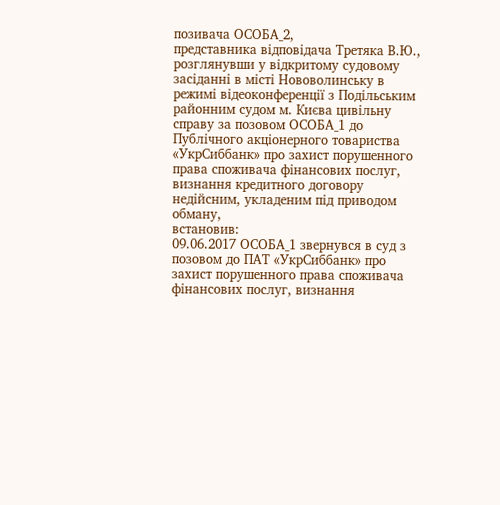позивача ОСОБА_2,
представника відповідача Третяка В.Ю.,
розглянувши у відкритому судовому засіданні в місті Нововолинську в режимі відеоконференції з Подільським районним судом м. Києва цивільну справу за позовом ОСОБА_1 до Публічного акціонерного товариства «УкрСиббанк» про захист порушенного права споживача фінансових послуг, визнання кредитного договору недійсним, укладеним під приводом обману,
встановив:
09.06.2017 ОСОБА_1 звернувся в суд з позовом до ПАТ «УкрСиббанк» про захист порушенного права споживача фінансових послуг, визнання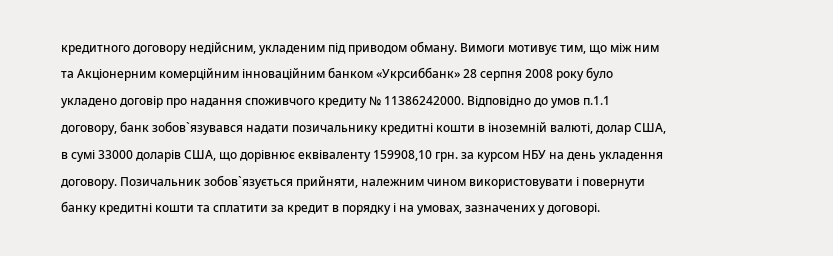кредитного договору недійсним, укладеним під приводом обману. Вимоги мотивує тим, що між ним та Акціонерним комерційним інноваційним банком «Укрсиббанк» 28 серпня 2008 року було укладено договір про надання споживчого кредиту № 11386242000. Відповідно до умов п.1.1 договору, банк зобов`язувався надати позичальнику кредитні кошти в іноземній валюті, долар США, в сумі 33000 доларів США, що дорівнює еквіваленту 159908,10 грн. за курсом НБУ на день укладення договору. Позичальник зобов`язується прийняти, належним чином використовувати і повернути банку кредитні кошти та сплатити за кредит в порядку і на умовах, зазначених у договорі.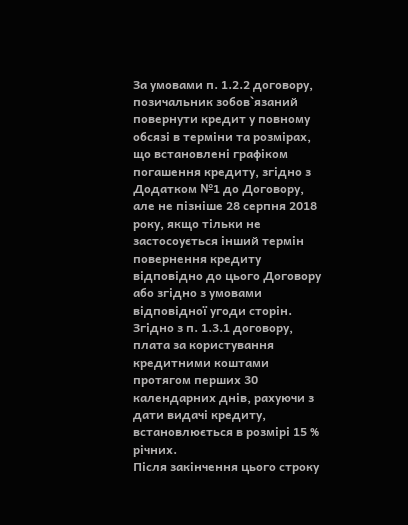За умовами п. 1.2.2 договору, позичальник зобов`язаний повернути кредит у повному обсязі в терміни та розмірах, що встановлені графіком погашення кредиту, згідно з Додатком №1 до Договору, але не пізніше 28 серпня 2018 року, якщо тільки не застосоується інший термін повернення кредиту відповідно до цього Договору або згідно з умовами відповідної угоди сторін.
Згідно з п. 1.3.1 договору, плата за користування кредитними коштами протягом перших 30 календарних днів, рахуючи з дати видачі кредиту, встановлюється в розмірі 15 % річних.
Після закінчення цього строку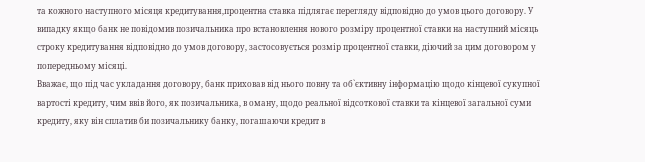та кожного наступного місяця кредитування,процентна ставка підлягає перегляду відповідно до умов цього договору. У випадку якщо банк не повідомив позичальника про встановлення нового розміру процентної ставки на наступний місяць строку кредитування відповідно до умов договору, застосовується розмір процентної ставки, діючий за цим договором у попередньому місяці.
Вважає, що під час укладання договору, банк приховав від нього повну та об`єктивну інформацію щодо кінцевої сукупної вартості кредиту, чим ввів його, як позичальника, в оману, щодо реальної відсоткової ставки та кінцевої загальної суми кредиту, яку він сплатив би позичальнику банку, погашаючи кредит в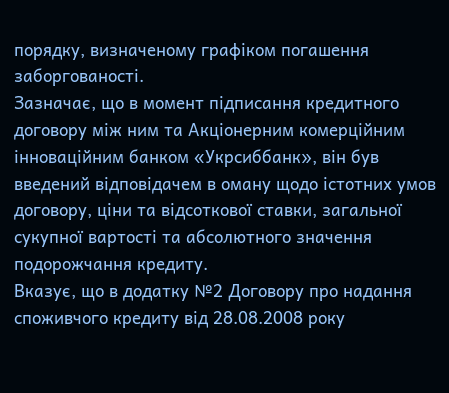порядку, визначеному графіком погашення заборгованості.
Зазначає, що в момент підписання кредитного договору між ним та Акціонерним комерційним інноваційним банком «Укрсиббанк», він був введений відповідачем в оману щодо істотних умов договору, ціни та відсоткової ставки, загальної сукупної вартості та абсолютного значення подорожчання кредиту.
Вказує, що в додатку №2 Договору про надання споживчого кредиту від 28.08.2008 року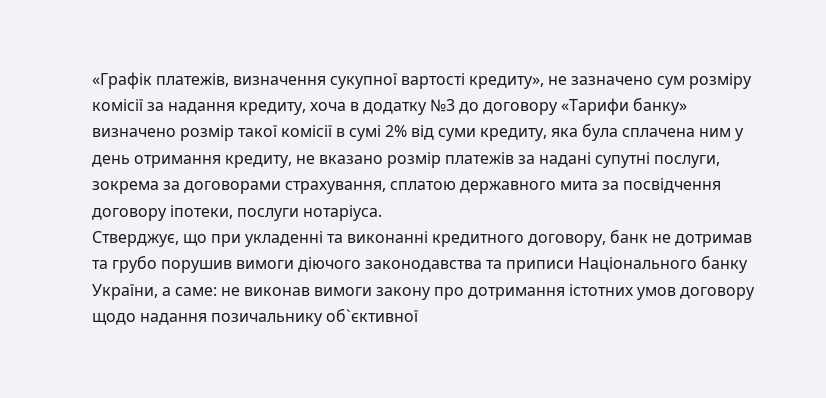«Графік платежів, визначення сукупної вартості кредиту», не зазначено сум розміру комісії за надання кредиту, хоча в додатку №3 до договору «Тарифи банку» визначено розмір такої комісії в сумі 2% від суми кредиту, яка була сплачена ним у день отримання кредиту, не вказано розмір платежів за надані супутні послуги, зокрема за договорами страхування, сплатою державного мита за посвідчення договору іпотеки, послуги нотаріуса.
Стверджує, що при укладенні та виконанні кредитного договору, банк не дотримав та грубо порушив вимоги діючого законодавства та приписи Національного банку України, а саме: не виконав вимоги закону про дотримання істотних умов договору щодо надання позичальнику об`єктивної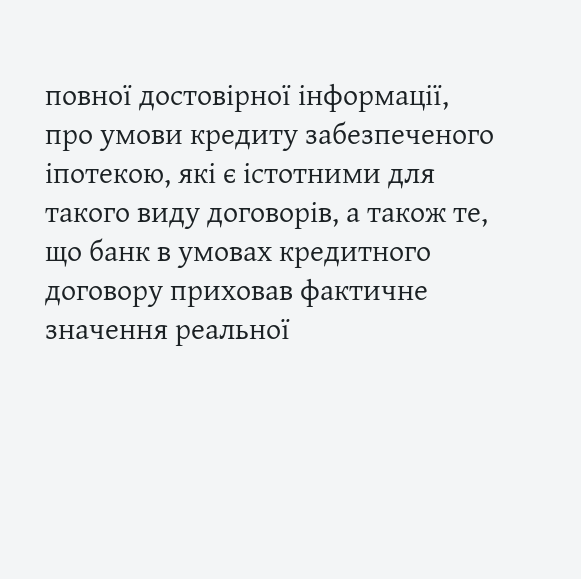повної достовірної інформації, про умови кредиту забезпеченого іпотекою, які є істотними для такого виду договорів, а також те, що банк в умовах кредитного договору приховав фактичне значення реальної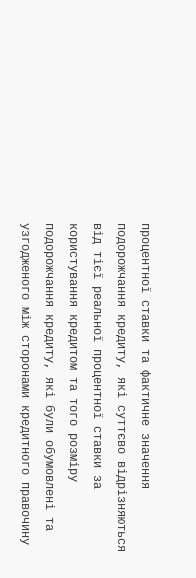процентної ставки та фактичне значення подорожчання кредиту, які суттєво відрізняються від тієї реальної процентної ставки за користування кредитом та того розміру подорожчання кредиту, які були обумовлені та узгодженого між сторонами кредитного правочину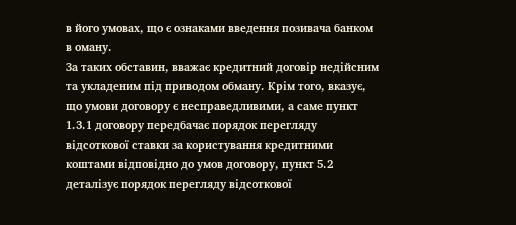в його умовах, що є ознаками введення позивача банком в оману.
За таких обставин, вважає кредитний договір недійсним та укладеним під приводом обману. Крім того, вказує, що умови договору є несправедливими, а саме пункт 1.3.1 договору передбачає порядок перегляду відсоткової ставки за користування кредитними коштами відповідно до умов договору, пункт 5.2 деталізує порядок перегляду відсоткової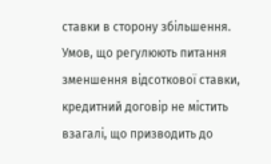ставки в сторону збільшення.
Умов, що регулюють питання зменшення відсоткової ставки, кредитний договір не містить взагалі, що призводить до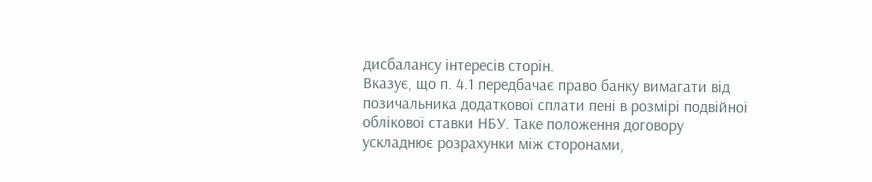дисбалансу інтересів сторін.
Вказує, що п. 4.1 передбачає право банку вимагати від позичальника додаткової сплати пені в розмірі подвійної облікової ставки НБУ. Таке положення договору ускладнює розрахунки між сторонами,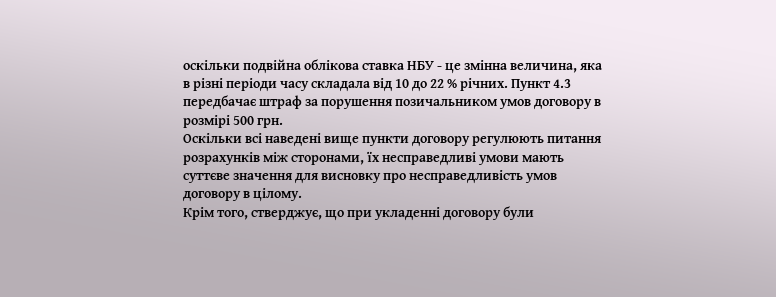оскільки подвійна облікова ставка НБУ - це змінна величина, яка в різні періоди часу складала від 10 до 22 % річних. Пункт 4.3 передбачає штраф за порушення позичальником умов договору в розмірі 500 грн.
Оскільки всі наведені вище пункти договору регулюють питання розрахунків між сторонами, їх несправедливі умови мають суттєве значення для висновку про несправедливість умов договору в цілому.
Крім того, стверджує, що при укладенні договору були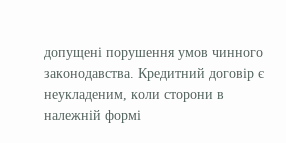допущені порушення умов чинного законодавства. Кредитний договір є неукладеним, коли сторони в належній формі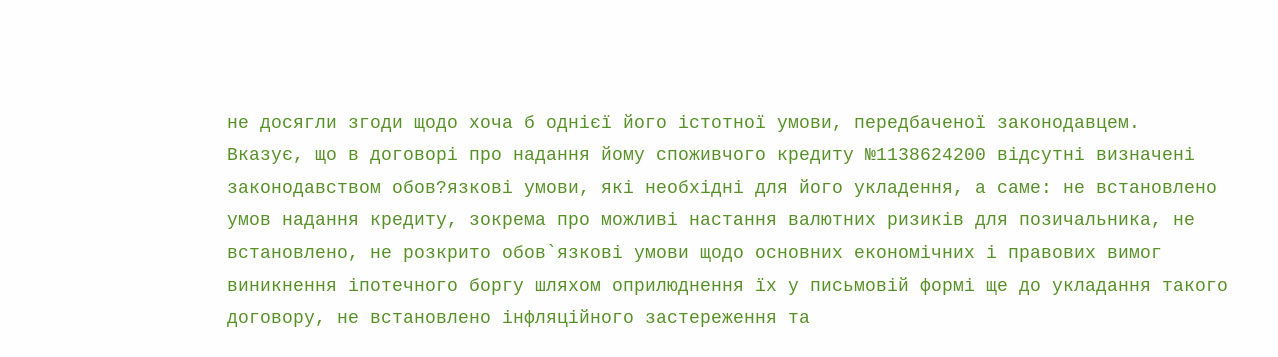не досягли згоди щодо хоча б однієї його істотної умови, передбаченої законодавцем.
Вказує, що в договорі про надання йому споживчого кредиту №1138624200 відсутні визначені законодавством обов?язкові умови, які необхідні для його укладення, а саме: не встановлено умов надання кредиту, зокрема про можливі настання валютних ризиків для позичальника, не встановлено, не розкрито обов`язкові умови щодо основних економічних і правових вимог виникнення іпотечного боргу шляхом оприлюднення їх у письмовій формі ще до укладання такого договору, не встановлено інфляційного застереження та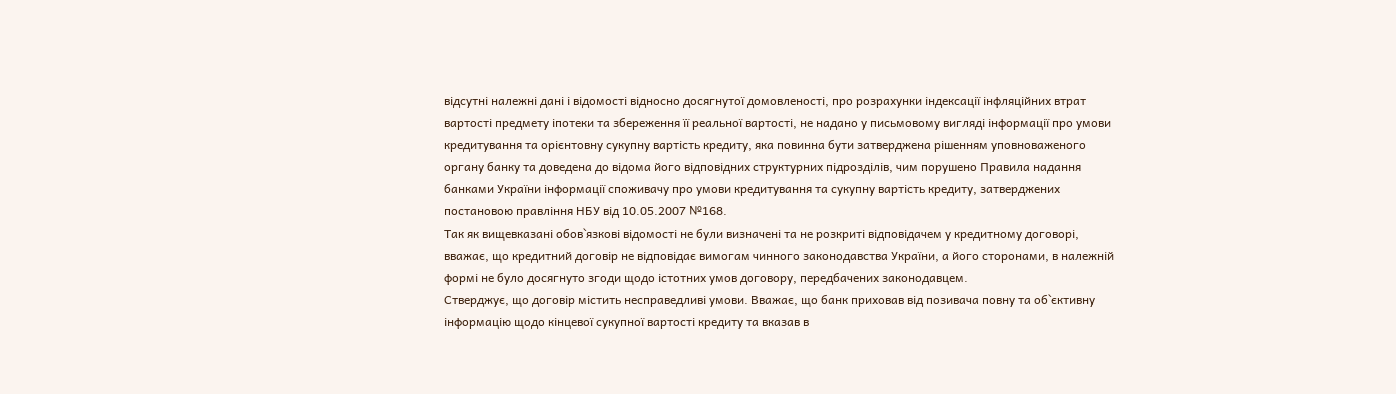відсутні належні дані і відомості відносно досягнутої домовленості, про розрахунки індексації інфляційних втрат вартості предмету іпотеки та збереження її реальної вартості, не надано у письмовому вигляді інформації про умови кредитування та орієнтовну сукупну вартість кредиту, яка повинна бути затверджена рішенням уповноваженого органу банку та доведена до відома його відповідних структурних підрозділів, чим порушено Правила надання банками України інформації споживачу про умови кредитування та сукупну вартість кредиту, затверджених постановою правління НБУ від 10.05.2007 №168.
Так як вищевказані обов`язкові відомості не були визначені та не розкриті відповідачем у кредитному договорі, вважає, що кредитний договір не відповідає вимогам чинного законодавства України, а його сторонами, в належній формі не було досягнуто згоди щодо істотних умов договору, передбачених законодавцем.
Стверджує, що договір містить несправедливі умови. Вважає, що банк приховав від позивача повну та об`єктивну інформацію щодо кінцевої сукупної вартості кредиту та вказав в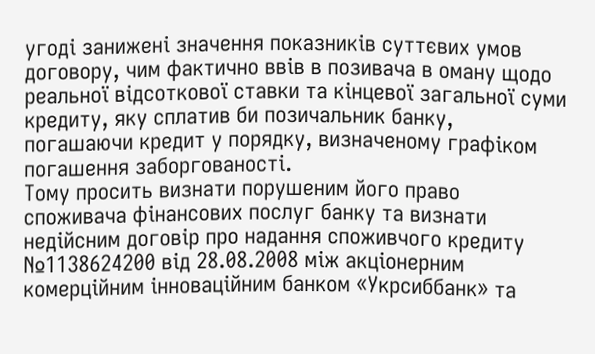угоді занижені значення показників суттєвих умов договору, чим фактично ввів в позивача в оману щодо реальної відсоткової ставки та кінцевої загальної суми кредиту, яку сплатив би позичальник банку, погашаючи кредит у порядку, визначеному графіком погашення заборгованості.
Тому просить визнати порушеним його право споживача фінансових послуг банку та визнати недійсним договір про надання споживчого кредиту №1138624200 від 28.08.2008 між акціонерним комерційним інноваційним банком «Укрсиббанк» та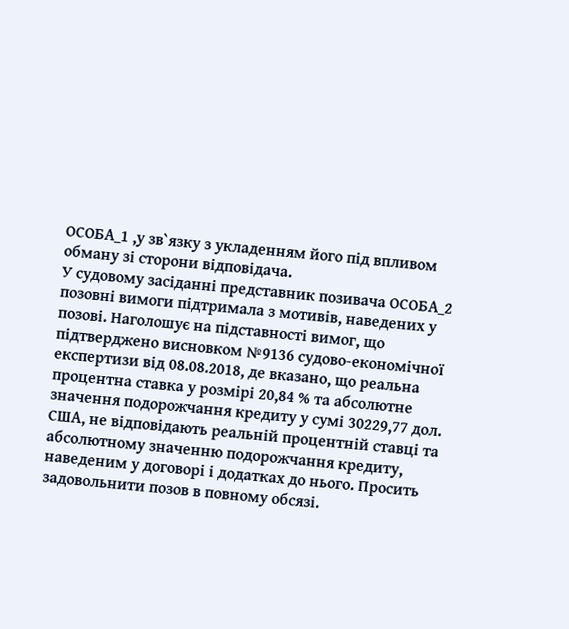ОСОБА_1 ,у зв`язку з укладенням його під впливом обману зі сторони відповідача.
У судовому засіданні представник позивача ОСОБА_2 позовні вимоги підтримала з мотивів, наведених у позові. Наголошує на підставності вимог, що підтверджено висновком №9136 судово-економічної експертизи від 08.08.2018, де вказано, що реальна процентна ставка у розмірі 20,84 % та абсолютне значення подорожчання кредиту у сумі 30229,77 дол. США, не відповідають реальній процентній ставці та абсолютному значенню подорожчання кредиту, наведеним у договорі і додатках до нього. Просить задовольнити позов в повному обсязі.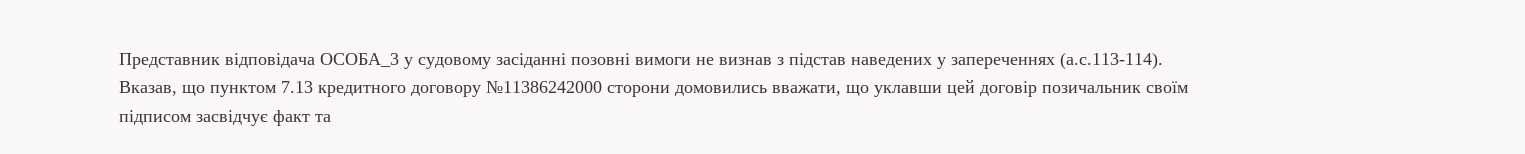Представник відповідача ОСОБА_3 у судовому засіданні позовні вимоги не визнав з підстав наведених у запереченнях (а.с.113-114). Вказав, що пунктом 7.13 кредитного договору №11386242000 сторони домовились вважати, що уклавши цей договір позичальник своїм підписом засвідчує факт та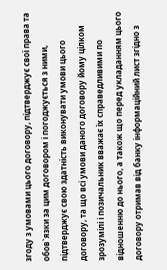згоду з умовами цього договору, підтверджує свої права та обов`язки за цим договором і погоджується з ними, підтверджує свою здатність виконувати умови цього договору, та що всі умови даного договору йому цілком зрозумілі і позичальник вважає їх справедливими по відношенню до нього, а також що перед укладанням цього договору отримав від банку інформаційний лист згідно з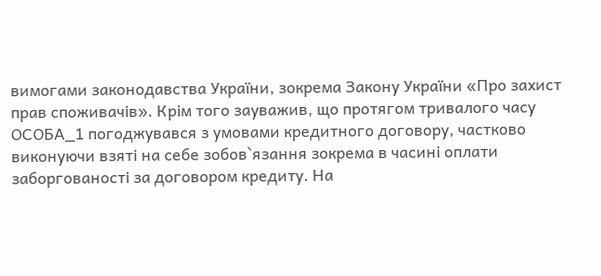вимогами законодавства України, зокрема Закону України «Про захист прав споживачів». Крім того зауважив, що протягом тривалого часу ОСОБА_1 погоджувався з умовами кредитного договору, частково виконуючи взяті на себе зобов`язання зокрема в часині оплати заборгованості за договором кредиту. На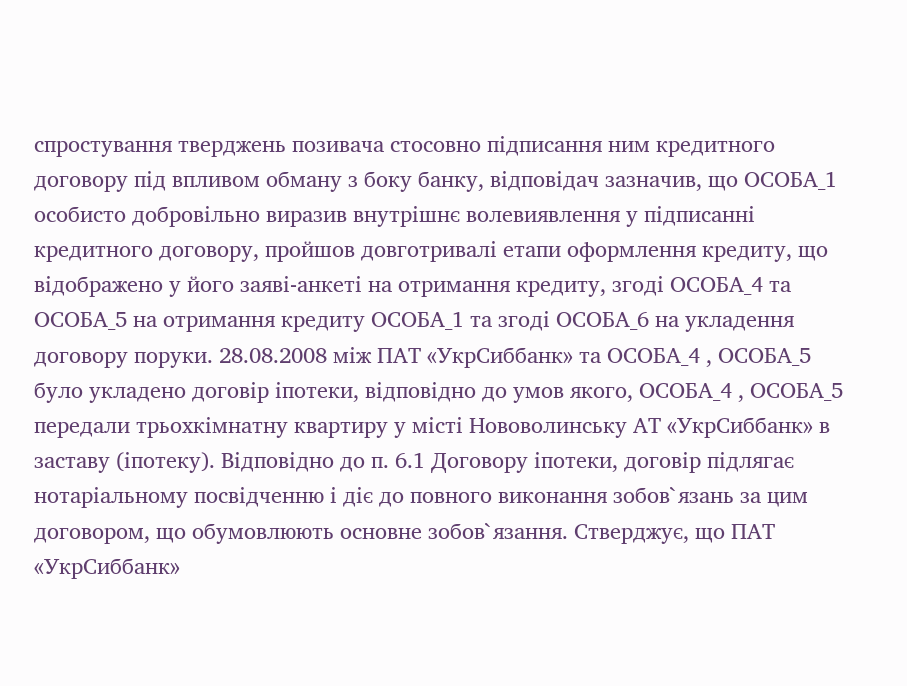спростування тверджень позивача стосовно підписання ним кредитного договору під впливом обману з боку банку, відповідач зазначив, що ОСОБА_1 особисто добровільно виразив внутрішнє волевиявлення у підписанні кредитного договору, пройшов довготривалі етапи оформлення кредиту, що відображено у його заяві-анкеті на отримання кредиту, згоді ОСОБА_4 та ОСОБА_5 на отримання кредиту ОСОБА_1 та згоді ОСОБА_6 на укладення договору поруки. 28.08.2008 між ПАТ «УкрСиббанк» та ОСОБА_4 , ОСОБА_5 було укладено договір іпотеки, відповідно до умов якого, ОСОБА_4 , ОСОБА_5 передали трьохкімнатну квартиру у місті Нововолинську АТ «УкрСиббанк» в заставу (іпотеку). Відповідно до п. 6.1 Договору іпотеки, договір підлягає нотаріальному посвідченню і діє до повного виконання зобов`язань за цим договором, що обумовлюють основне зобов`язання. Стверджує, що ПАТ «УкрСиббанк»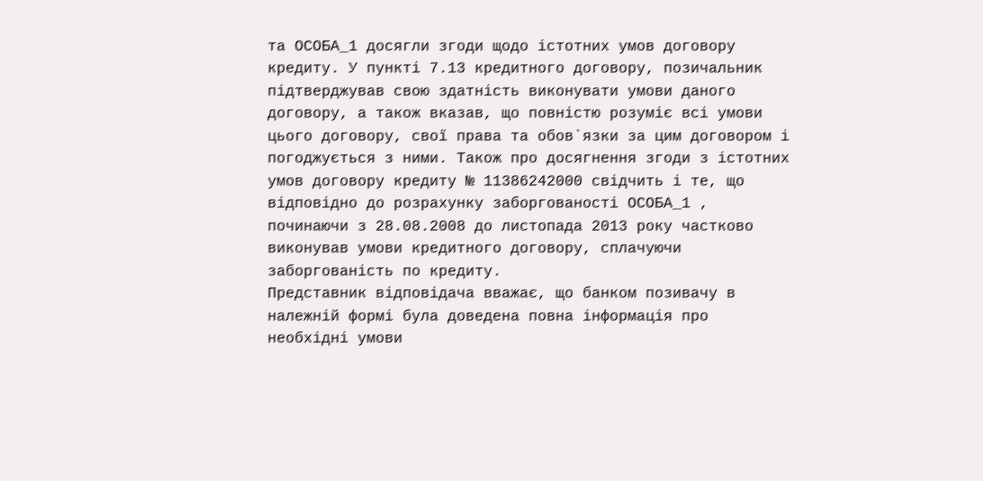та ОСОБА_1 досягли згоди щодо істотних умов договору кредиту. У пункті 7.13 кредитного договору, позичальник підтверджував свою здатність виконувати умови даного договору, а також вказав, що повністю розуміє всі умови цього договору, свої права та обов`язки за цим договором і погоджується з ними. Також про досягнення згоди з істотних умов договору кредиту № 11386242000 свідчить і те, що відповідно до розрахунку заборгованості ОСОБА_1 , починаючи з 28.08.2008 до листопада 2013 року частково виконував умови кредитного договору, сплачуючи заборгованість по кредиту.
Представник відповідача вважає, що банком позивачу в належній формі була доведена повна інформація про необхідні умови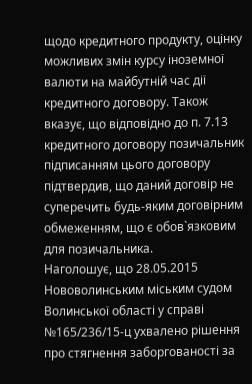щодо кредитного продукту, оцінку можливих змін курсу іноземної валюти на майбутній час дії кредитного договору. Також вказує, що відповідно до п. 7.13 кредитного договору позичальник підписанням цього договору підтвердив, що даний договір не суперечить будь-яким договірним обмеженням, що є обов`язковим для позичальника.
Наголошує, що 28.05.2015 Нововолинським міським судом Волинської області у справі №165/236/15-ц ухвалено рішення про стягнення заборгованості за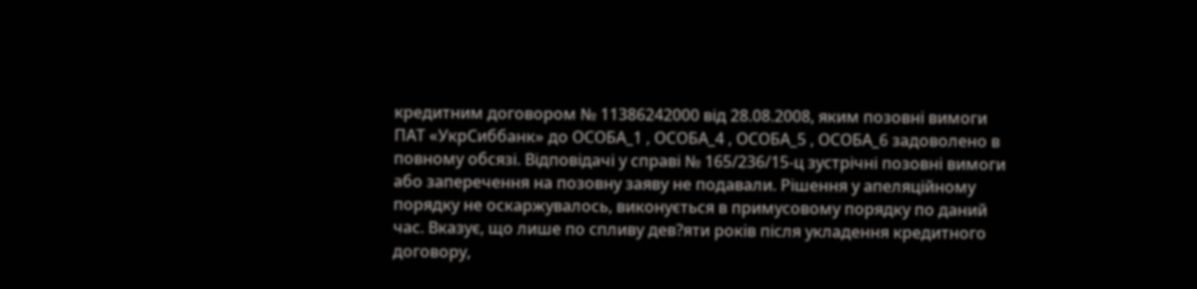кредитним договором № 11386242000 від 28.08.2008, яким позовні вимоги ПАТ «УкрСиббанк» до ОСОБА_1 , ОСОБА_4 , ОСОБА_5 , ОСОБА_6 задоволено в повному обсязі. Відповідачі у справі № 165/236/15-ц зустрічні позовні вимоги або заперечення на позовну заяву не подавали. Рішення у апеляційному порядку не оскаржувалось, виконується в примусовому порядку по даний час. Вказує, що лише по спливу дев?яти років після укладення кредитного договору,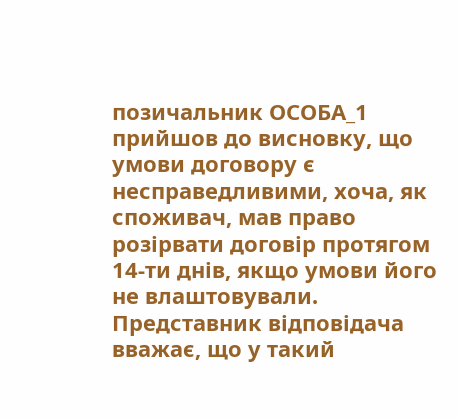позичальник ОСОБА_1 прийшов до висновку, що умови договору є несправедливими, хоча, як споживач, мав право розірвати договір протягом 14-ти днів, якщо умови його не влаштовували. Представник відповідача вважає, що у такий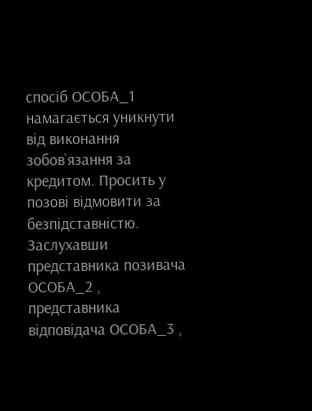спосіб ОСОБА_1 намагається уникнути від виконання зобов`язання за кредитом. Просить у позові відмовити за безпідставністю.
Заслухавши представника позивача ОСОБА_2 , представника відповідача ОСОБА_3 ,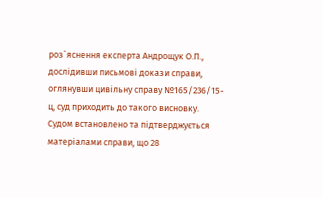роз`яснення експерта Андрощук О.П., дослідивши письмові докази справи, оглянувши цивільну справу №165/236/15-ц, суд приходить до такого висновку.
Судом встановлено та підтверджується матеріалами справи, що 28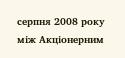серпня 2008 року між Акціонерним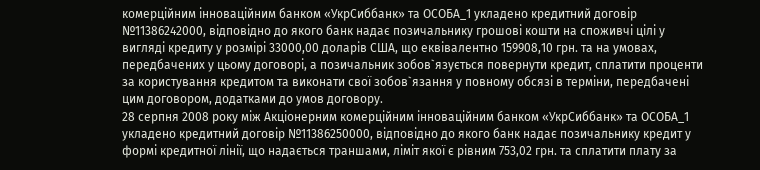комерційним інноваційним банком «УкрСиббанк» та ОСОБА_1 укладено кредитний договір №11386242000, відповідно до якого банк надає позичальнику грошові кошти на споживчі цілі у вигляді кредиту у розмірі 33000,00 доларів США, що еквівалентно 159908,10 грн. та на умовах, передбачених у цьому договорі, а позичальник зобов`язується повернути кредит, сплатити проценти за користування кредитом та виконати свої зобов`язання у повному обсязі в терміни, передбачені цим договором, додатками до умов договору.
28 серпня 2008 року між Акціонерним комерційним інноваційним банком «УкрСиббанк» та ОСОБА_1 укладено кредитний договір №11386250000, відповідно до якого банк надає позичальнику кредит у формі кредитної лінії, що надається траншами, ліміт якої є рівним 753,02 грн. та сплатити плату за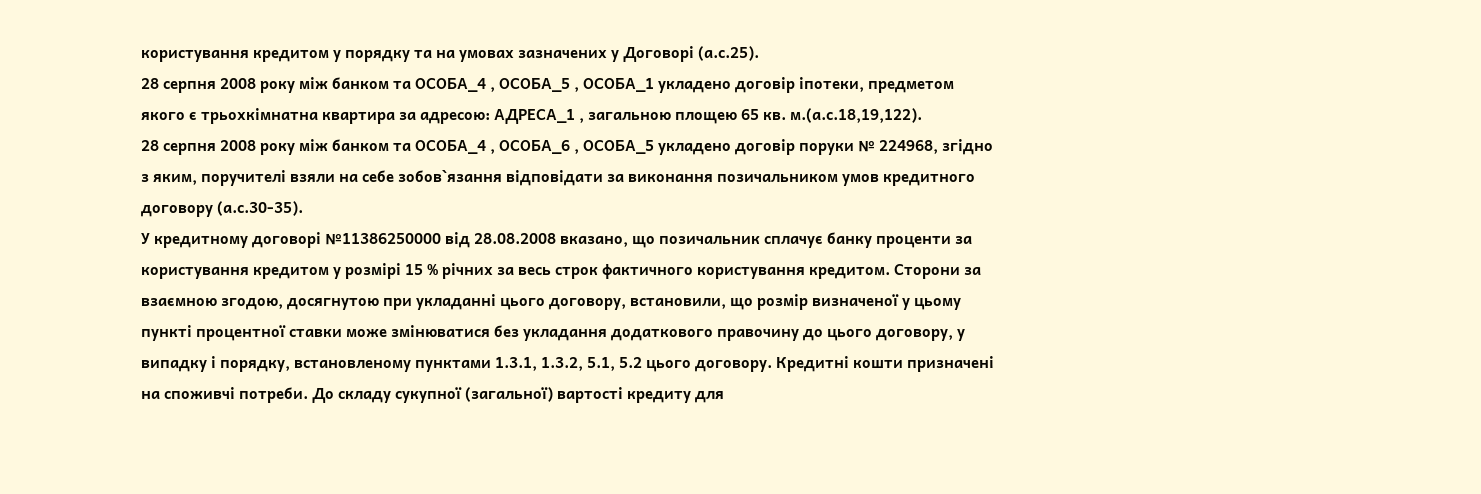користування кредитом у порядку та на умовах зазначених у Договорі (а.с.25).
28 серпня 2008 року між банком та ОСОБА_4 , ОСОБА_5 , ОСОБА_1 укладено договір іпотеки, предметом якого є трьохкімнатна квартира за адресою: АДРЕСА_1 , загальною площею 65 кв. м.(а.с.18,19,122).
28 серпня 2008 року між банком та ОСОБА_4 , ОСОБА_6 , ОСОБА_5 укладено договір поруки № 224968, згідно з яким, поручителі взяли на себе зобов`язання відповідати за виконання позичальником умов кредитного договору (а.с.30-35).
У кредитному договорі №11386250000 від 28.08.2008 вказано, що позичальник сплачує банку проценти за користування кредитом у розмірі 15 % річних за весь строк фактичного користування кредитом. Сторони за взаємною згодою, досягнутою при укладанні цього договору, встановили, що розмір визначеної у цьому пункті процентної ставки може змінюватися без укладання додаткового правочину до цього договору, у випадку і порядку, встановленому пунктами 1.3.1, 1.3.2, 5.1, 5.2 цього договору. Кредитні кошти призначені на споживчі потреби. До складу сукупної (загальної) вартості кредиту для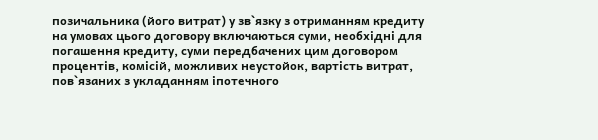позичальника (його витрат) у зв`язку з отриманням кредиту на умовах цього договору включаються суми, необхідні для погашення кредиту, суми передбачених цим договором процентів, комісій, можливих неустойок, вартість витрат, пов`язаних з укладанням іпотечного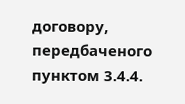договору, передбаченого пунктом 3.4.4.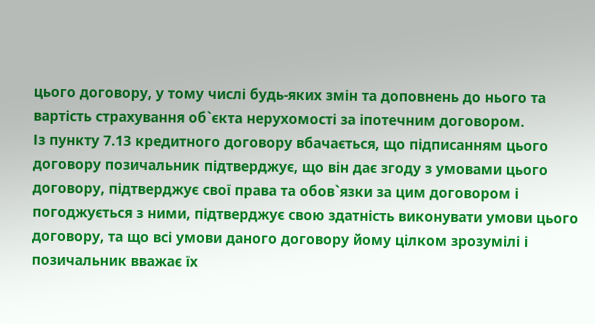цього договору, у тому числі будь-яких змін та доповнень до нього та вартість страхування об`єкта нерухомості за іпотечним договором.
Із пункту 7.13 кредитного договору вбачається, що підписанням цього договору позичальник підтверджує, що він дає згоду з умовами цього договору, підтверджує свої права та обов`язки за цим договором і погоджується з ними, підтверджує свою здатність виконувати умови цього договору, та що всі умови даного договору йому цілком зрозумілі і позичальник вважає їх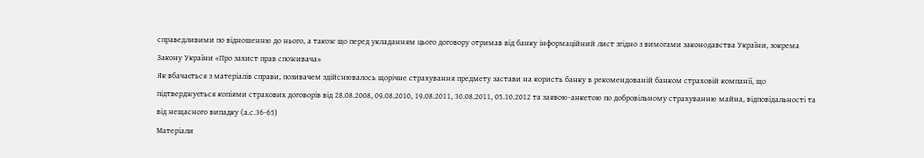справедливими по відношенню до нього, а також що перед укладанням цього договору отримав від банку інформаційний лист згідно з вимогами законодавства України, зокрема Закону України «Про захист прав споживача»
Як вбачається з матеріалів справи, позивачем здійснювалось щорічне страхування предмету застави на користь банку в рекомендованій банком страховій компанії, що підтверджується копіями страхових договорів від 28.08.2008, 09.08.2010, 19.08.2011, 30.08.2011, 05.10.2012 та заявою-анкетою по добровільному страхуванню майна, відповідальності та від нещасного випадку (а.с.36-65)
Матеріали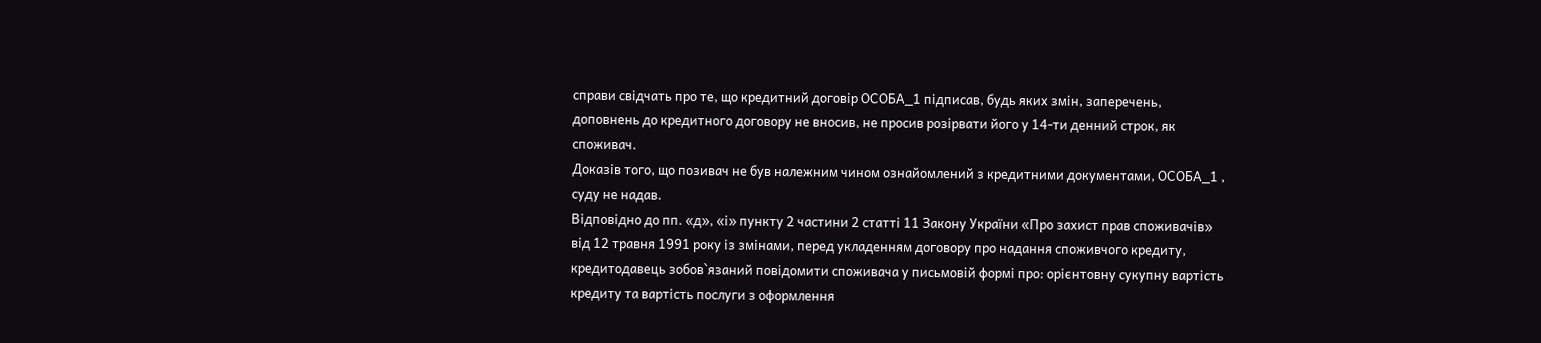справи свідчать про те, що кредитний договір ОСОБА_1 підписав, будь яких змін, заперечень, доповнень до кредитного договору не вносив, не просив розірвати його у 14-ти денний строк, як споживач.
Доказів того, що позивач не був належним чином ознайомлений з кредитними документами, ОСОБА_1 , суду не надав.
Відповідно до пп. «д», «і» пункту 2 частини 2 статті 11 Закону України «Про захист прав споживачів» від 12 травня 1991 року із змінами, перед укладенням договору про надання споживчого кредиту, кредитодавець зобов`язаний повідомити споживача у письмовій формі про: орієнтовну сукупну вартість кредиту та вартість послуги з оформлення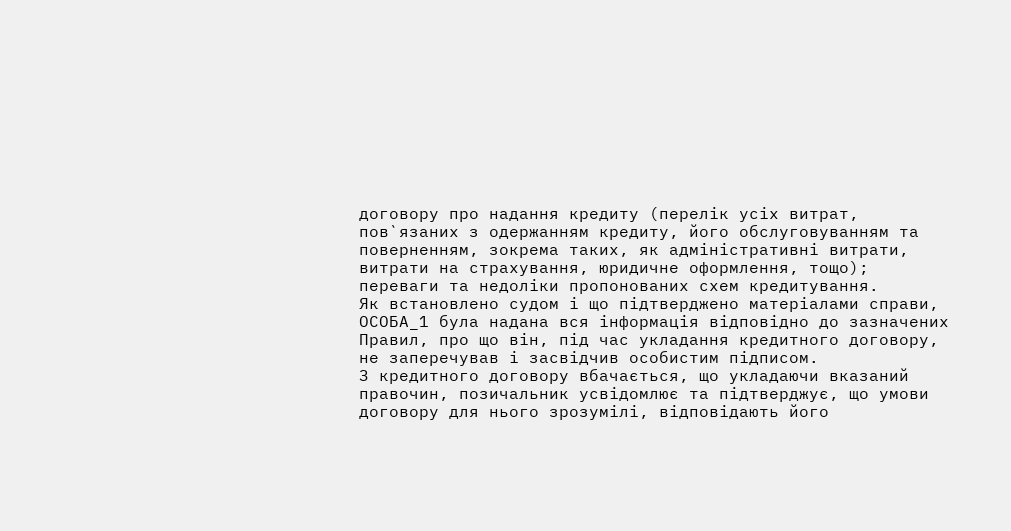договору про надання кредиту (перелік усіх витрат, пов`язаних з одержанням кредиту, його обслуговуванням та поверненням, зокрема таких, як адміністративні витрати, витрати на страхування, юридичне оформлення, тощо); переваги та недоліки пропонованих схем кредитування.
Як встановлено судом і що підтверджено матеріалами справи, ОСОБА_1 була надана вся інформація відповідно до зазначених Правил, про що він, під час укладання кредитного договору, не заперечував і засвідчив особистим підписом.
З кредитного договору вбачається, що укладаючи вказаний правочин, позичальник усвідомлює та підтверджує, що умови договору для нього зрозумілі, відповідають його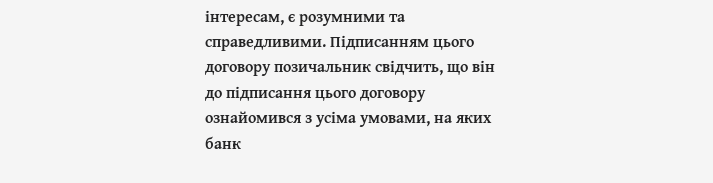інтересам, є розумними та справедливими. Підписанням цього договору позичальник свідчить, що він до підписання цього договору ознайомився з усіма умовами, на яких банк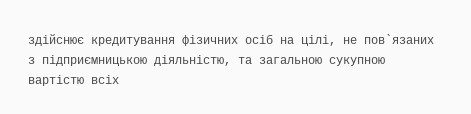здійснює кредитування фізичних осіб на цілі, не пов`язаних з підприємницькою діяльністю, та загальною сукупною вартістю всіх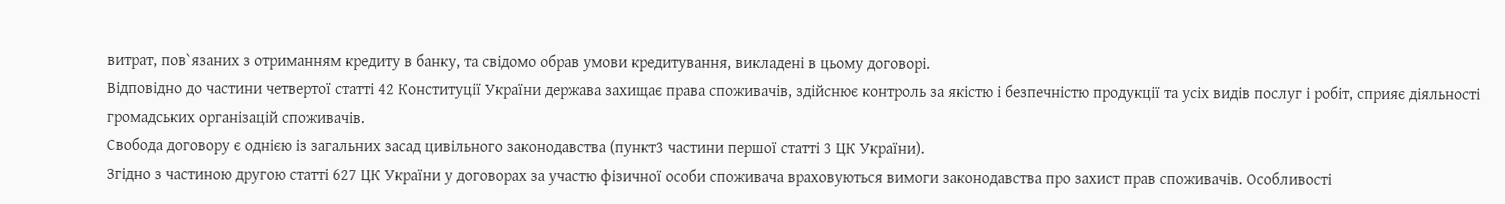витрат, пов`язаних з отриманням кредиту в банку, та свідомо обрав умови кредитування, викладені в цьому договорі.
Відповідно до частини четвертої статті 42 Конституції України держава захищає права споживачів, здійснює контроль за якістю і безпечністю продукції та усіх видів послуг і робіт, сприяє діяльності громадських організацій споживачів.
Свобода договору є однією із загальних засад цивільного законодавства (пункт3 частини першої статті 3 ЦК України).
Згідно з частиною другою статті 627 ЦК України у договорах за участю фізичної особи споживача враховуються вимоги законодавства про захист прав споживачів. Особливості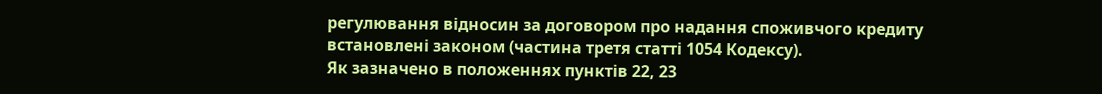регулювання відносин за договором про надання споживчого кредиту встановлені законом (частина третя статті 1054 Кодексу).
Як зазначено в положеннях пунктів 22, 23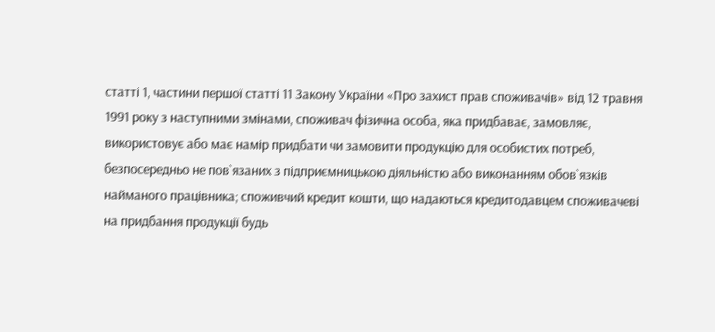статті 1, частини першої статті 11 Закону України «Про захист прав споживачів» від 12 травня 1991 року з наступними змінами, споживач фізична особа, яка придбаває, замовляє, використовує або має намір придбати чи замовити продукцію для особистих потреб, безпосередньо не пов`язаних з підприємницькою діяльністю або виконанням обов`язків найманого працівника; споживчий кредит кошти, що надаються кредитодавцем споживачеві на придбання продукції будь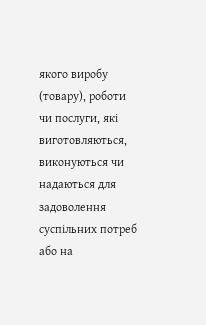якого виробу (товару), роботи чи послуги, які виготовляються, виконуються чи надаються для задоволення суспільних потреб або на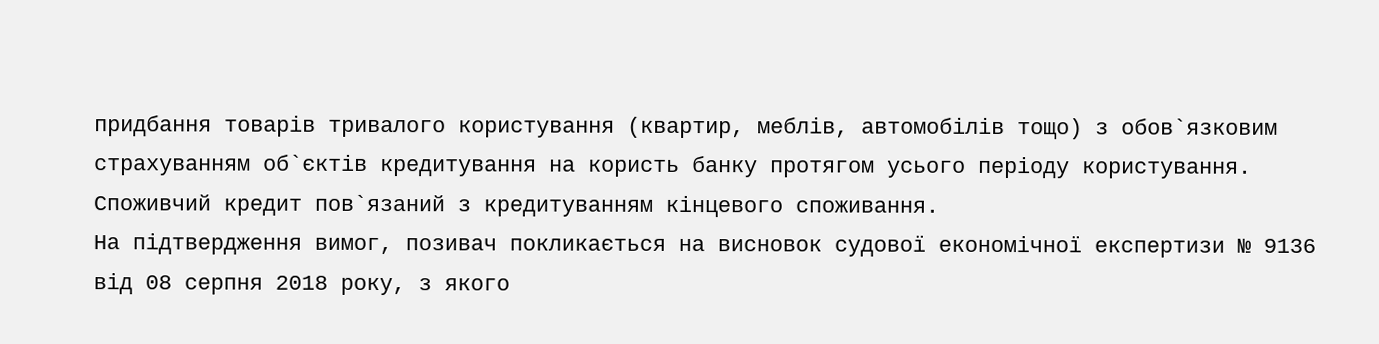придбання товарів тривалого користування (квартир, меблів, автомобілів тощо) з обов`язковим страхуванням об`єктів кредитування на користь банку протягом усього періоду користування. Споживчий кредит пов`язаний з кредитуванням кінцевого споживання.
На підтвердження вимог, позивач покликається на висновок судової економічної експертизи № 9136 від 08 серпня 2018 року, з якого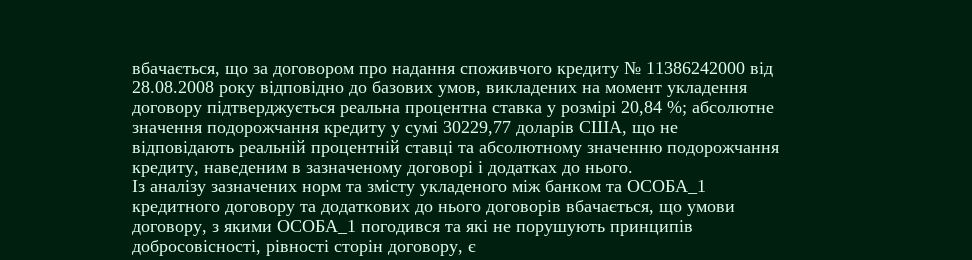вбачається, що за договором про надання споживчого кредиту № 11386242000 від 28.08.2008 року відповідно до базових умов, викладених на момент укладення договору підтверджується реальна процентна ставка у розмірі 20,84 %; абсолютне значення подорожчання кредиту у сумі 30229,77 доларів США, що не відповідають реальній процентній ставці та абсолютному значенню подорожчання кредиту, наведеним в зазначеному договорі і додатках до нього.
Із аналізу зазначених норм та змісту укладеного між банком та ОСОБА_1 кредитного договору та додаткових до нього договорів вбачається, що умови договору, з якими ОСОБА_1 погодився та які не порушують принципів добросовісності, рівності сторін договору, є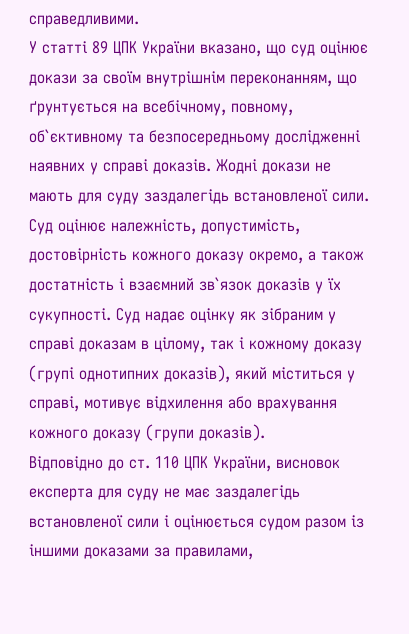справедливими.
У статті 89 ЦПК України вказано, що суд оцінює докази за своїм внутрішнім переконанням, що ґрунтується на всебічному, повному, об`єктивному та безпосередньому дослідженні наявних у справі доказів. Жодні докази не мають для суду заздалегідь встановленої сили. Суд оцінює належність, допустимість, достовірність кожного доказу окремо, а також достатність і взаємний зв`язок доказів у їх сукупності. Суд надає оцінку як зібраним у справі доказам в цілому, так і кожному доказу (групі однотипних доказів), який міститься у справі, мотивує відхилення або врахування кожного доказу (групи доказів).
Відповідно до ст. 110 ЦПК України, висновок експерта для суду не має заздалегідь встановленої сили і оцінюється судом разом із іншими доказами за правилами,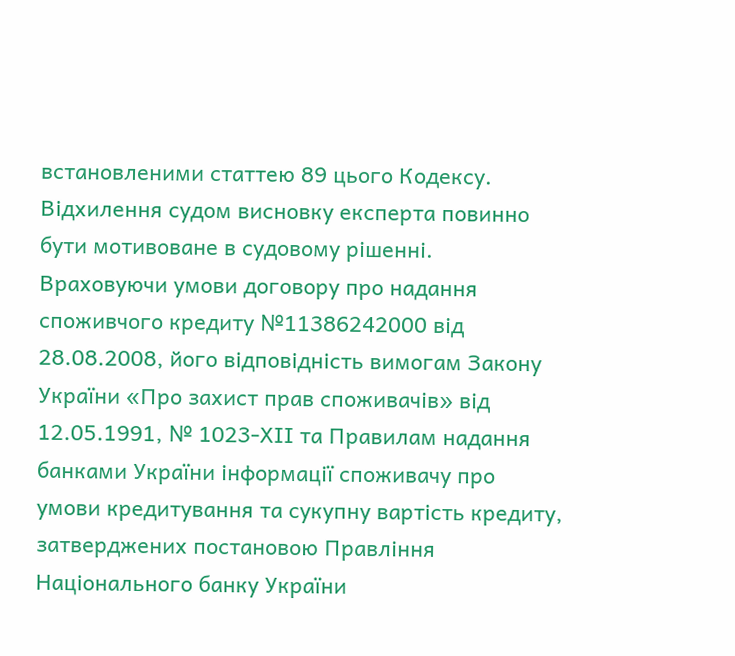встановленими статтею 89 цього Кодексу. Відхилення судом висновку експерта повинно бути мотивоване в судовому рішенні.
Враховуючи умови договору про надання споживчого кредиту №11386242000 від 28.08.2008, його відповідність вимогам Закону України «Про захист прав споживачів» від 12.05.1991, № 1023-ХІІ та Правилам надання банками України інформації споживачу про умови кредитування та сукупну вартість кредиту, затверджених постановою Правління Національного банку України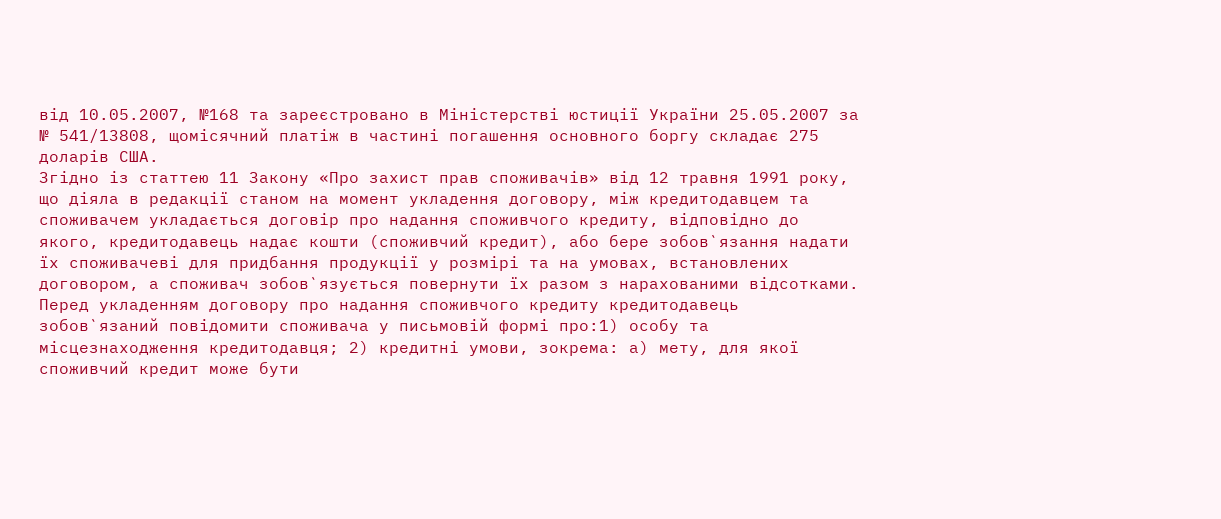від 10.05.2007, №168 та зареєстровано в Міністерстві юстиції України 25.05.2007 за № 541/13808, щомісячний платіж в частині погашення основного боргу складає 275 доларів США.
Згідно із статтею 11 Закону «Про захист прав споживачів» від 12 травня 1991 року, що діяла в редакції станом на момент укладення договору, між кредитодавцем та споживачем укладається договір про надання споживчого кредиту, відповідно до якого, кредитодавець надає кошти (споживчий кредит), або бере зобов`язання надати їх споживачеві для придбання продукції у розмірі та на умовах, встановлених договором, а споживач зобов`язується повернути їх разом з нарахованими відсотками. Перед укладенням договору про надання споживчого кредиту кредитодавець зобов`язаний повідомити споживача у письмовій формі про:1) особу та місцезнаходження кредитодавця; 2) кредитні умови, зокрема: а) мету, для якої споживчий кредит може бути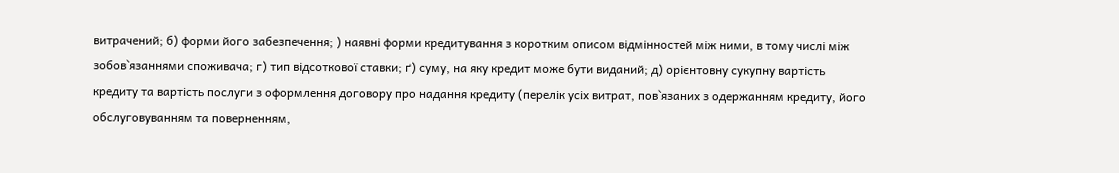витрачений; б) форми його забезпечення; ) наявні форми кредитування з коротким описом відмінностей між ними, в тому числі між зобов`язаннями споживача; г) тип відсоткової ставки; ґ) суму, на яку кредит може бути виданий; д) орієнтовну сукупну вартість кредиту та вартість послуги з оформлення договору про надання кредиту (перелік усіх витрат, пов`язаних з одержанням кредиту, його обслуговуванням та поверненням,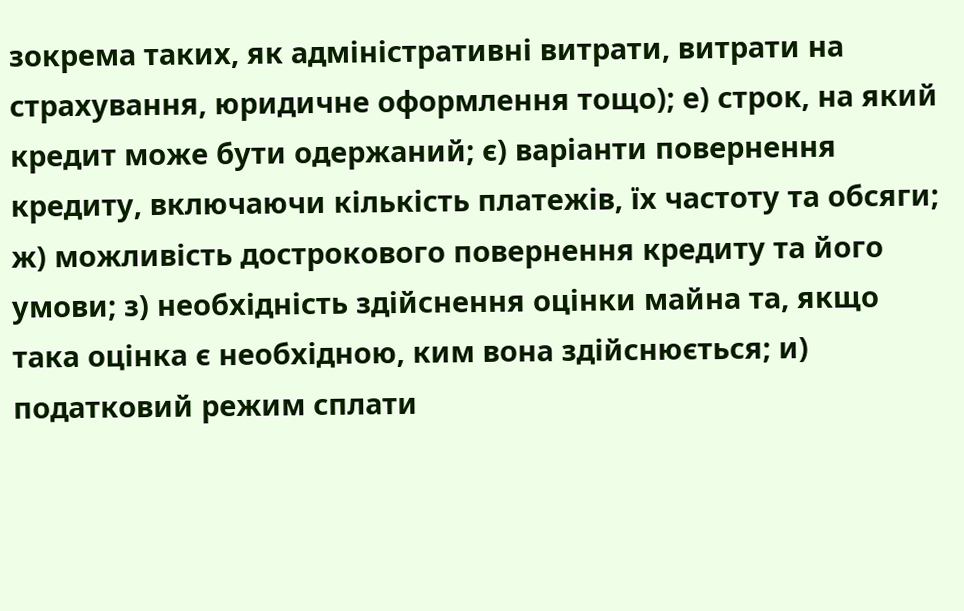зокрема таких, як адміністративні витрати, витрати на страхування, юридичне оформлення тощо); е) строк, на який кредит може бути одержаний; є) варіанти повернення кредиту, включаючи кількість платежів, їх частоту та обсяги; ж) можливість дострокового повернення кредиту та його умови; з) необхідність здійснення оцінки майна та, якщо така оцінка є необхідною, ким вона здійснюється; и) податковий режим сплати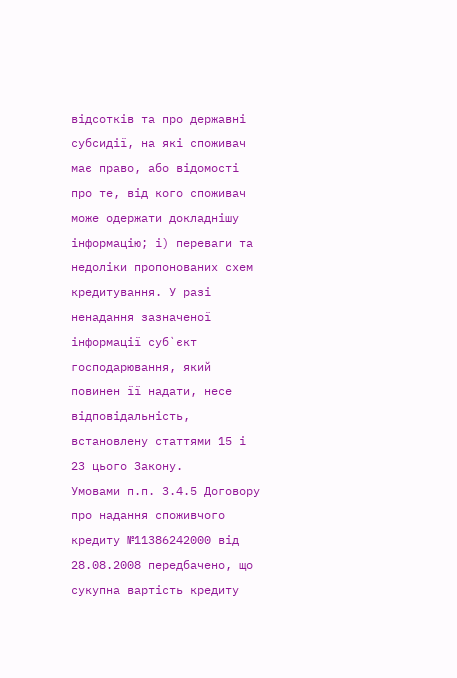відсотків та про державні субсидії, на які споживач має право, або відомості про те, від кого споживач може одержати докладнішу інформацію; і) переваги та недоліки пропонованих схем кредитування. У разі ненадання зазначеної інформації суб`єкт господарювання, який повинен її надати, несе відповідальність, встановлену статтями 15 і 23 цього Закону.
Умовами п.п. 3.4.5 Договору про надання споживчого кредиту №11386242000 від 28.08.2008 передбачено, що сукупна вартість кредиту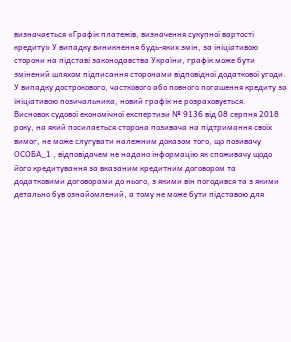визначається «Графік платежів, визначення сукупної вартості кредиту» У випадку виникнення будь-яких змін, за ініціативою сторони на підставі законодавства України, графік може бути змінений шляхом підписання сторонами відповідної додаткової угоди. У випадку дострокового, часткового або повного погашення кредиту за ініціативою позичальника, новий графік не розраховується.
Висновок судової економічної експертизи № 9136 від 08 серпня 2018 року, на який посилається сторона позивача на підтримання своїх вимог, не може слугувати належним доказом того, що позивачу ОСОБА_1 , відповідачем не надано інформацію як споживачу щодо його кредитування за вказаним кредитним договором та додатковими договорами до нього, з якими він погодився та з якими детально був ознайомлений, а тому не може бути підставою для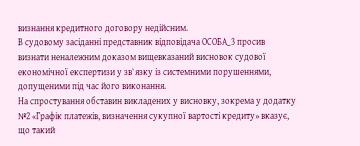визнання кредитного договору недійсним.
В судовому засіданні представник відповідача ОСОБА_3 просив визнати неналежним доказом вищевказаний висновок судової економічної експертизи у зв`язку із системними порушеннями, допущеними під час його виконання.
На спростування обставин викладених у висновку, зокрема у додатку №2 «Графік платежів, визначення сукупної вартості кредиту» вказує, що такий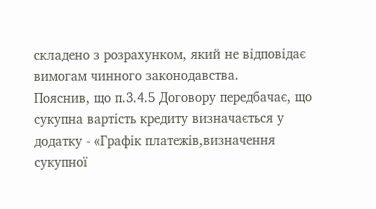складено з розрахунком, який не відповідає вимогам чинного законодавства.
Пояснив, що п.3.4.5 Договору передбачає, що сукупна вартість кредиту визначається у додатку - «Графік платежів,визначення сукупної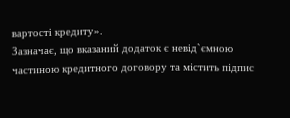вартості кредиту».
Зазначає, що вказаний додаток є невід`ємною частиною кредитного договору та містить підпис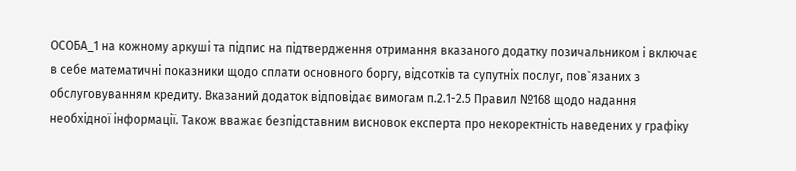ОСОБА_1 на кожному аркуші та підпис на підтвердження отримання вказаного додатку позичальником і включає в себе математичні показники щодо сплати основного боргу, відсотків та супутніх послуг, пов`язаних з обслуговуванням кредиту. Вказаний додаток відповідає вимогам п.2.1-2.5 Правил №168 щодо надання необхідної інформації. Також вважає безпідставним висновок експерта про некоректність наведених у графіку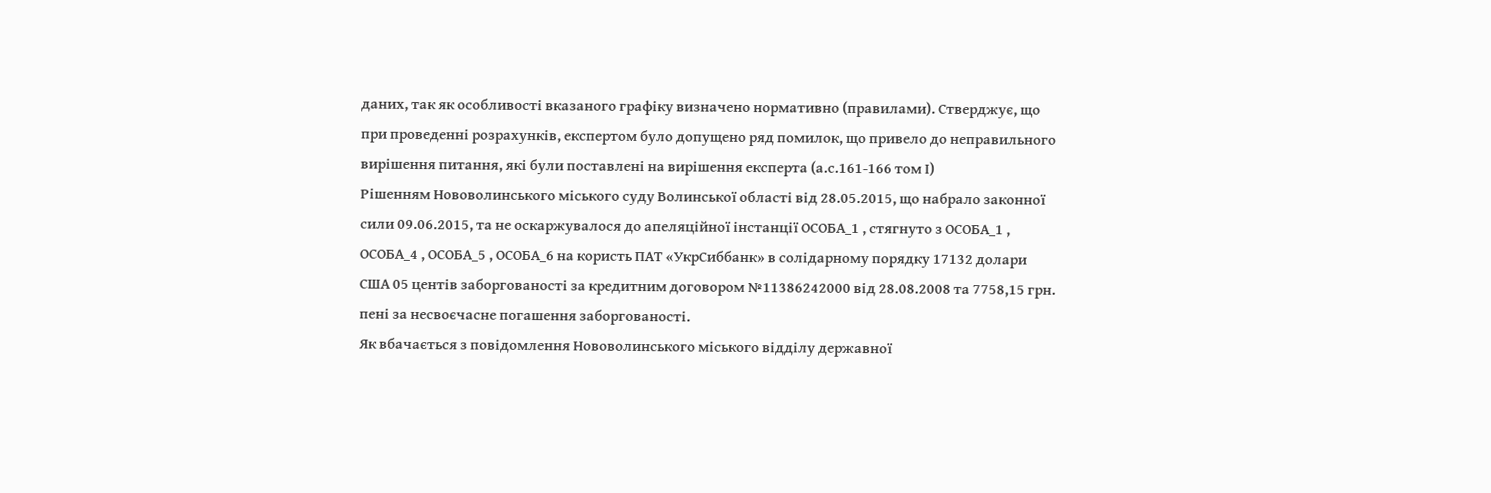даних, так як особливості вказаного графіку визначено нормативно (правилами). Стверджує, що при проведенні розрахунків, експертом було допущено ряд помилок, що привело до неправильного вирішення питання, які були поставлені на вирішення експерта (а.с.161-166 том І)
Рішенням Нововолинського міського суду Волинської області від 28.05.2015, що набрало законної сили 09.06.2015, та не оскаржувалося до апеляційної інстанції ОСОБА_1 , стягнуто з ОСОБА_1 , ОСОБА_4 , ОСОБА_5 , ОСОБА_6 на користь ПАТ «УкрСиббанк» в солідарному порядку 17132 долари США 05 центів заборгованості за кредитним договором №11386242000 від 28.08.2008 та 7758,15 грн. пені за несвоєчасне погашення заборгованості.
Як вбачається з повідомлення Нововолинського міського відділу державної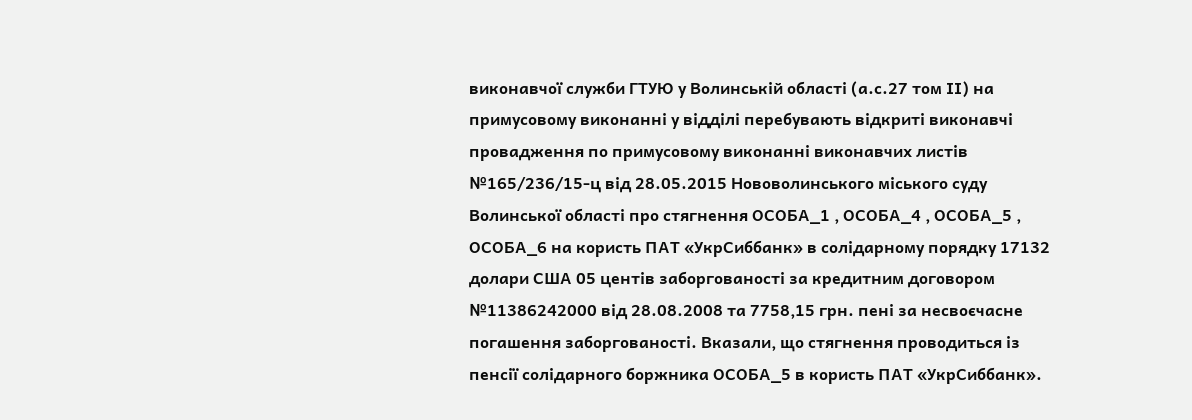виконавчої служби ГТУЮ у Волинській області (а.с.27 том ІІ) на примусовому виконанні у відділі перебувають відкриті виконавчі провадження по примусовому виконанні виконавчих листів №165/236/15-ц від 28.05.2015 Нововолинського міського суду Волинської області про стягнення ОСОБА_1 , ОСОБА_4 , ОСОБА_5 , ОСОБА_6 на користь ПАТ «УкрСиббанк» в солідарному порядку 17132 долари США 05 центів заборгованості за кредитним договором №11386242000 від 28.08.2008 та 7758,15 грн. пені за несвоєчасне погашення заборгованості. Вказали, що стягнення проводиться із пенсії солідарного боржника ОСОБА_5 в користь ПАТ «УкрСиббанк».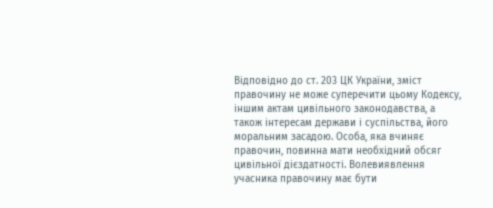Відповідно до ст. 203 ЦК України, зміст правочину не може суперечити цьому Кодексу, іншим актам цивільного законодавства, а також інтересам держави і суспільства, його моральним засадою. Особа, яка вчиняє правочин, повинна мати необхідний обсяг цивільної дієздатності. Волевиявлення учасника правочину має бути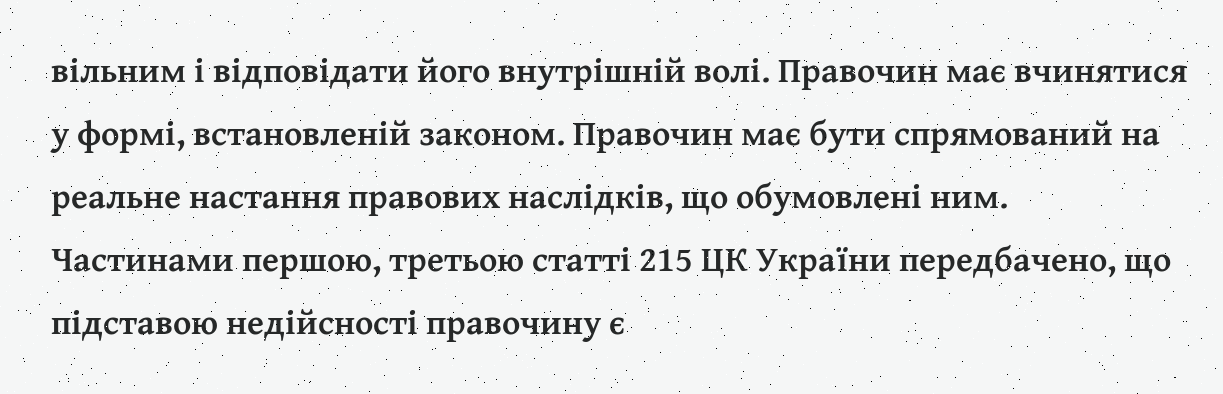вільним і відповідати його внутрішній волі. Правочин має вчинятися у формі, встановленій законом. Правочин має бути спрямований на реальне настання правових наслідків, що обумовлені ним.
Частинами першою, третьою статті 215 ЦК України передбачено, що підставою недійсності правочину є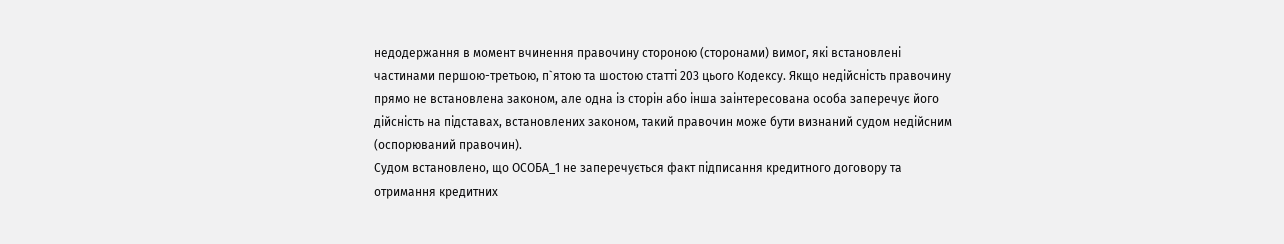недодержання в момент вчинення правочину стороною (сторонами) вимог, які встановлені частинами першою-третьою, п`ятою та шостою статті 203 цього Кодексу. Якщо недійсність правочину прямо не встановлена законом, але одна із сторін або інша заінтересована особа заперечує його дійсність на підставах, встановлених законом, такий правочин може бути визнаний судом недійсним (оспорюваний правочин).
Судом встановлено, що ОСОБА_1 не заперечується факт підписання кредитного договору та отримання кредитних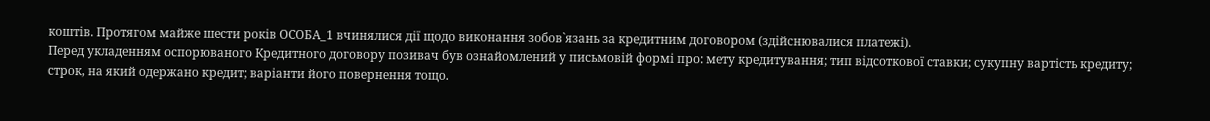коштів. Протягом майже шести років ОСОБА_1 вчинялися дії щодо виконання зобов`язань за кредитним договором (здійснювалися платежі).
Перед укладенням оспорюваного Кредитного договору позивач був ознайомлений у письмовій формі про: мету кредитування; тип відсоткової ставки; сукупну вартість кредиту; строк, на який одержано кредит; варіанти його повернення тощо.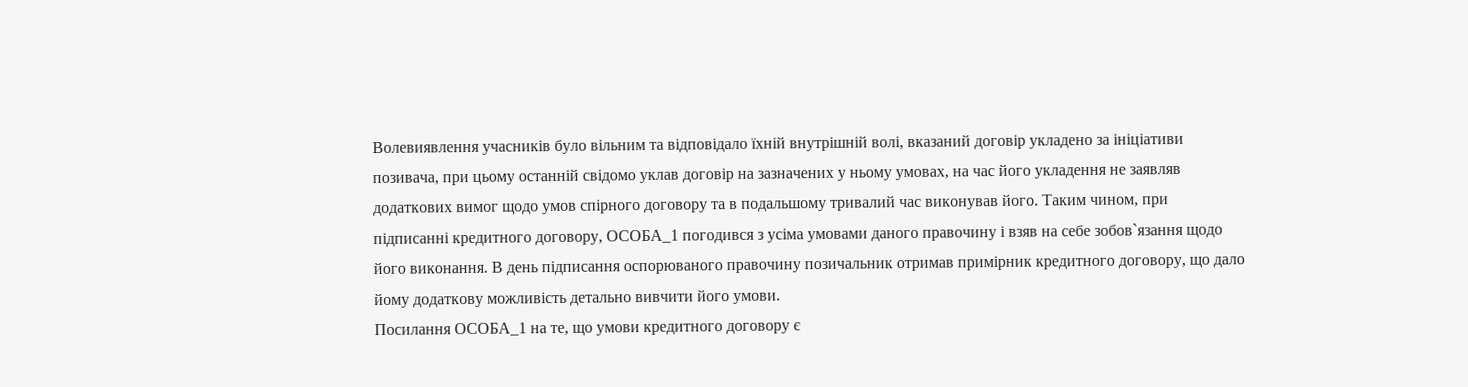Волевиявлення учасників було вільним та відповідало їхній внутрішній волі, вказаний договір укладено за ініціативи позивача, при цьому останній свідомо уклав договір на зазначених у ньому умовах, на час його укладення не заявляв додаткових вимог щодо умов спірного договору та в подальшому тривалий час виконував його. Таким чином, при підписанні кредитного договору, ОСОБА_1 погодився з усіма умовами даного правочину і взяв на себе зобов`язання щодо його виконання. В день підписання оспорюваного правочину позичальник отримав примірник кредитного договору, що дало йому додаткову можливість детально вивчити його умови.
Посилання ОСОБА_1 на те, що умови кредитного договору є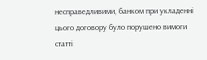несправедливими, банком при укладенні цього договору було порушено вимоги статті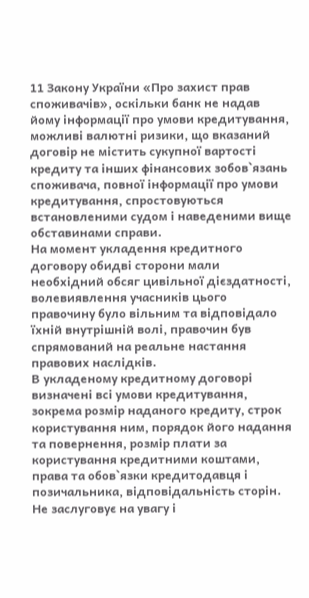11 Закону України «Про захист прав споживачів», оскільки банк не надав йому інформації про умови кредитування, можливі валютні ризики, що вказаний договір не містить сукупної вартості кредиту та інших фінансових зобов`язань споживача, повної інформації про умови кредитування, спростовуються встановленими судом і наведеними вище обставинами справи.
На момент укладення кредитного договору обидві сторони мали необхідний обсяг цивільної дієздатності, волевиявлення учасників цього правочину було вільним та відповідало їхній внутрішній волі, правочин був спрямований на реальне настання правових наслідків.
В укладеному кредитному договорі визначені всі умови кредитування, зокрема розмір наданого кредиту, строк користування ним, порядок його надання та повернення, розмір плати за користування кредитними коштами, права та обов`язки кредитодавця і позичальника, відповідальність сторін.
Не заслуговує на увагу і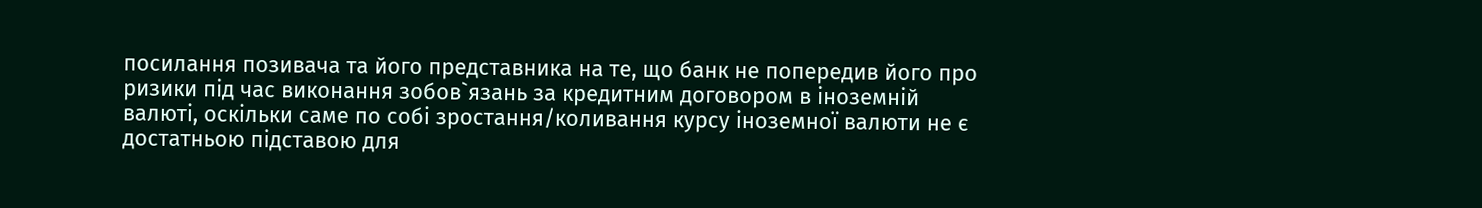посилання позивача та його представника на те, що банк не попередив його про ризики під час виконання зобов`язань за кредитним договором в іноземній валюті, оскільки саме по собі зростання/коливання курсу іноземної валюти не є достатньою підставою для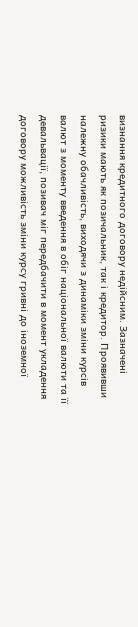визнання кредитного договору недійсним. Зазначені ризики мають як позичальник, так і кредитор. Проявивши належну обачливість, виходячи з динаміки зміни курсів валют з моменту введення в обіг національної валюти та її девальвації, позивач міг передбачити в момент укладення договору можливість зміни курсу гривні до іноземної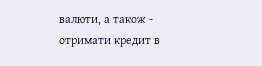валюти, а також - отримати кредит в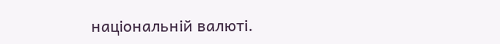національній валюті.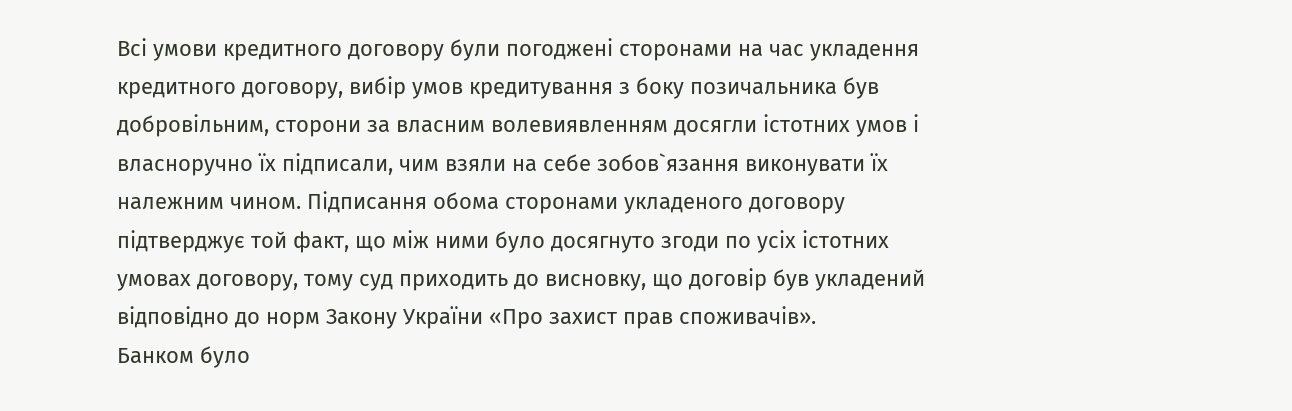Всі умови кредитного договору були погоджені сторонами на час укладення кредитного договору, вибір умов кредитування з боку позичальника був добровільним, сторони за власним волевиявленням досягли істотних умов і власноручно їх підписали, чим взяли на себе зобов`язання виконувати їх належним чином. Підписання обома сторонами укладеного договору підтверджує той факт, що між ними було досягнуто згоди по усіх істотних умовах договору, тому суд приходить до висновку, що договір був укладений відповідно до норм Закону України «Про захист прав споживачів».
Банком було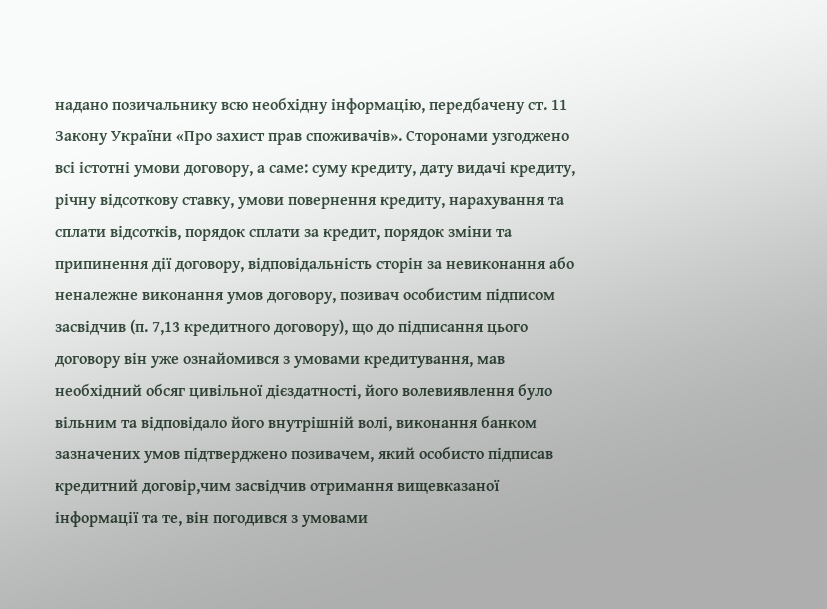надано позичальнику всю необхідну інформацію, передбачену ст. 11 Закону України «Про захист прав споживачів». Сторонами узгоджено всі істотні умови договору, а саме: суму кредиту, дату видачі кредиту, річну відсоткову ставку, умови повернення кредиту, нарахування та сплати відсотків, порядок сплати за кредит, порядок зміни та припинення дії договору, відповідальність сторін за невиконання або неналежне виконання умов договору, позивач особистим підписом засвідчив (п. 7,13 кредитного договору), що до підписання цього договору він уже ознайомився з умовами кредитування, мав необхідний обсяг цивільної дієздатності, його волевиявлення було вільним та відповідало його внутрішній волі, виконання банком зазначених умов підтверджено позивачем, який особисто підписав кредитний договір,чим засвідчив отримання вищевказаної інформації та те, він погодився з умовами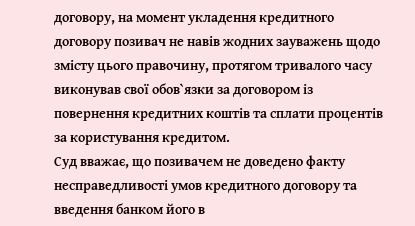договору, на момент укладення кредитного договору позивач не навів жодних зауважень щодо змісту цього правочину, протягом тривалого часу виконував свої обов`язки за договором із повернення кредитних коштів та сплати процентів за користування кредитом.
Суд вважає, що позивачем не доведено факту несправедливості умов кредитного договору та введення банком його в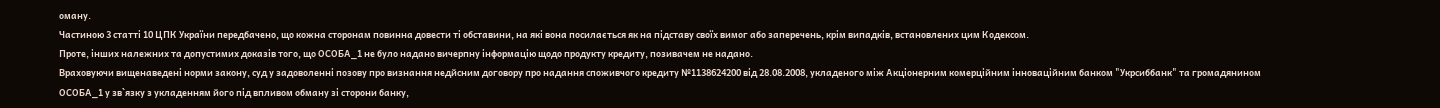оману.
Частиною 3 статті 10 ЦПК України передбачено, що кожна сторонам повинна довести ті обставини, на які вона посилається як на підставу своїх вимог або заперечень, крім випадків, встановлених цим Кодексом.
Проте, інших належних та допустимих доказів того, що ОСОБА_1 не було надано вичерпну інформацію щодо продукту кредиту, позивачем не надано.
Враховуючи вищенаведені норми закону, суд у задоволенні позову про визнання недйсним договору про надання споживчого кредиту №1138624200 від 28.08.2008, укладеного між Акціонерним комерційним інноваційним банком "Укрсиббанк" та громадянином ОСОБА_1 у зв`язку з укладенням його під впливом обману зі сторони банку,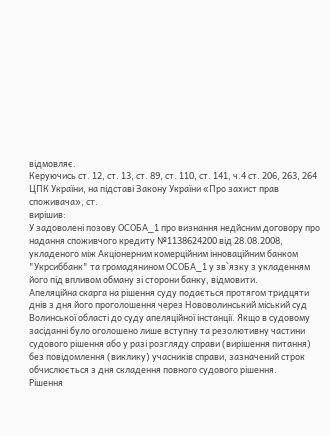відмовляє.
Керуючись ст. 12, ст. 13, ст. 89, ст. 110, ст. 141, ч.4 ст. 206, 263, 264 ЦПК України, на підставі Закону України «Про захист прав споживача», ст.
вирішив:
У задоволені позову ОСОБА_1 про визнання недйсним договору про надання споживчого кредиту №1138624200 від 28.08.2008, укладеного між Акціонерним комерційним інноваційним банком "Укрсиббанк" та громадянином ОСОБА_1 у зв`язку з укладенням його під впливом обману зі сторони банку, відмовити.
Апеляційна скарга на рішення суду подається протягом тридцяти днів з дня його проголошення через Нововолинський міський суд Волинської області до суду апеляційної інстанції. Якщо в судовому засіданні було оголошено лише вступну та резолютивну частини судового рішення або у разі розгляду справи (вирішення питання) без повідомлення (виклику) учасників справи, зазначений строк обчислюється з дня складення повного судового рішення.
Рішення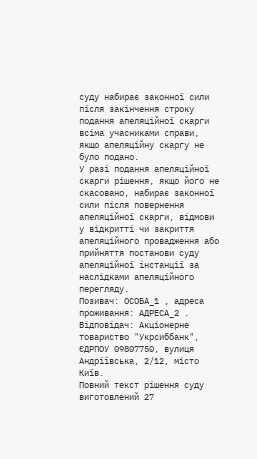суду набирає законної сили після закінчення строку подання апеляційної скарги всіма учасниками справи, якщо апеляційну скаргу не було подано.
У разі подання апеляційної скарги рішення, якщо його не скасовано, набирає законної сили після повернення апеляційної скарги, відмови у відкритті чи закриття апеляційного провадження або прийняття постанови суду апеляційної інстанції за наслідками апеляційного перегляду.
Позивач: ОСОБА_1 , адреса проживання: АДРЕСА_2 .
Відповідач: Акціонерне товариство "Укрсиббанк", ЄДРПОУ 09807750, вулиця Андріївська, 2/12, місто Київ.
Повний текст рішення суду виготовлений 27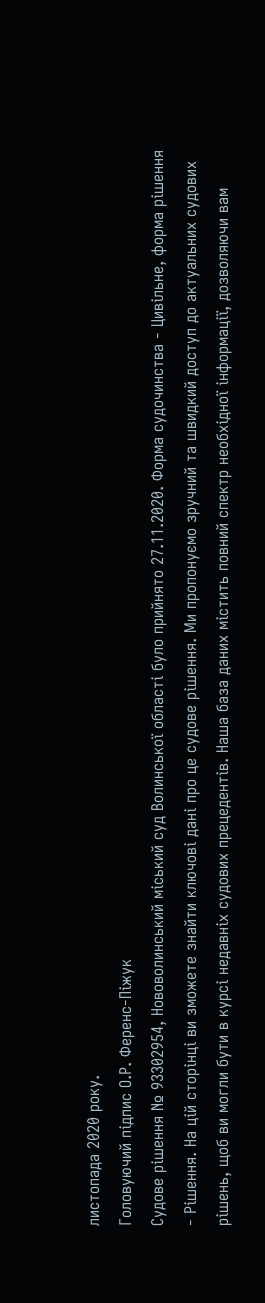листопада 2020 року.
Головуючий підпис О.Р. Ференс-Піжук
Судове рішення № 93302954, Нововолинський міський суд Волинської області було прийнято 27.11.2020. Форма судочинства - Цивільне, форма рішення - Рішення. На цій сторінці ви зможете знайти ключові дані про це судове рішення. Ми пропонуємо зручний та швидкий доступ до актуальних судових рішень, щоб ви могли бути в курсі недавніх судових прецедентів. Наша база даних містить повний спектр необхідної інформації, дозволяючи вам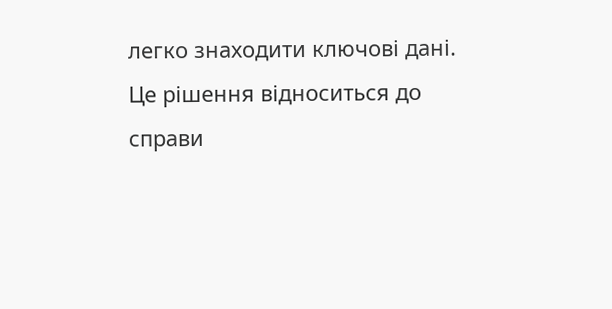легко знаходити ключові дані.
Це рішення відноситься до справи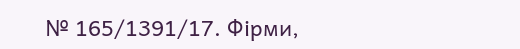№ 165/1391/17. Фірми,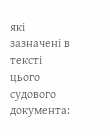які зазначені в тексті цього судового документа: